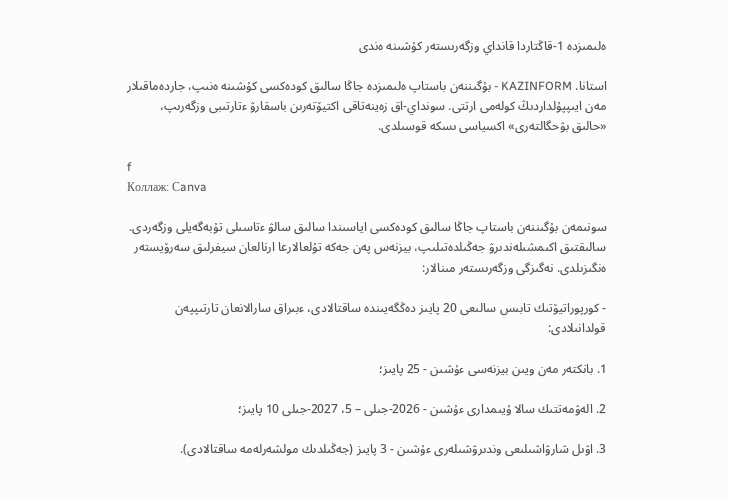ەلىمىزدە 1-قاڭتاردا قانداي وزگەرىستەر كۇشىنە ەندى

استانا. KAZINFORM - بۇگىننەن باستاپ ەلىمىزدە جاڭا سالىق كودەكسى كۇشىنە ەنىپ، جاردەماقىلار مەن ايىپپۇلداردىڭ كولەمى ارتتى. سونداي-اق زەينەتاقى اكتيۆتەرىن باسقارۋ ءتارتىبى وزگەرىپ، «حالىق بۋحگالتەرى» اكسياسى ىسكە قوسىلدى.

f
Коллаж: Сanva

سونىمەن بۇگىننەن باستاپ جاڭا سالىق كودەكسى اياسىندا سالىق سالۋ ءتاسىلى تۇبەگەيلى وزگەردى. سالىقتىق اكىمشىلەندىرۋ جەڭىلدەتىلىپ، بيزنەس پەن جەكە تۇلعالارعا ارنالعان سيفرلىق سەرۆيستەر ەنگىزىلدى. نەگىزگى وزگەرىستەر مىنالار:

- كورپوراتيۆتىك تابىس سالىعى 20 پايىز دەڭگەيىندە ساقتالادى، ءبىراق سارالانعان تارتىپپەن قولدانىلادى:

1. بانكتەر مەن ويىن بيزنەسى ءۇشىن - 25 پايىز؛

2. الەۋمەتتىك سالا ۇيىمدارى ءۇشىن - 2026-جىلى – 5، 2027-جىلى 10 پايىز؛

3. اۋىل شارۋاشىلىعى وندىرۋشىلەرى ءۇشىن - 3 پايىز (جەڭىلدىك مولشەرلەمە ساقتالادى).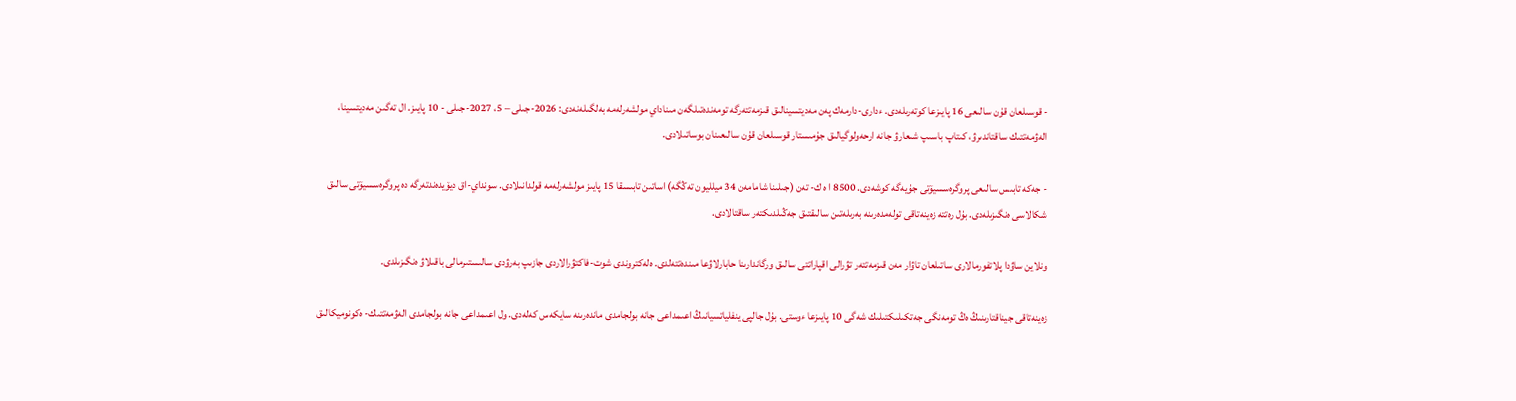- قوسىلعان قۇن سالىعى 16 پايىزعا كوتەرىلەدى. ءدارى-دارمەك پەن مەديتسينالىق قىزمەتتەرگە تومەندەتىلگەن مىناداي مولشەرلەمە بەلگىلەنەدى: 2026-جىلى – 5، 2027-جىلى - 10 پايىز. ال تەگىن مەديتسينا، الەۋمەتتىك ساقتاندىرۋ، كىتاپ باسىپ شىعارۋ جانە ارحەولوگيالىق جۇمىستار قوسىلعان قۇن سالىعىنان بوساتىلادى.

- جەكە تابىس سالىعى پروگرەسسيۆتى جۇيەگە كوشەدى. 8500 ا ە ك- تەن (جىلىنا شامامەن 34 ميلليون تەڭگە) اساتىن تابىسقا 15 پايىز مولشەرلەمە قولدانىلادى. سونداي-اق ديۆيدەندتەرگە دە پروگرەسسيۆتى سالىق شكالاسى ەنگىزىلەدى. بۇل رەتتە زەينەتاقى تولەمدەرىنە بەرىلەتىن سالىقتىق جەڭىلدىكتەر ساقتالادى.

ونلاين ساۋدا پلاتفورمالارى ساتىلعان تاۋار مەن قىزمەتتەر تۋرالى اقپاراتتى سالىق ورگاندارىنا حابارلاۋعا مىندەتتەلدى. ەلەكتروندى شوت-فاكتۋرالاردى جازىپ بەرۋدى سالىستىرمالى باقىلاۋ ەنگىزىلدى.

زەينەتاقى جيناقتارىنىڭ ەڭ تومەنگى جەتكىلىكتىلىك شەگى 10 پايىزعا ءوستى. بۇل جالپى ينفلياتسيانىڭ اعىمداعى جانە بولجامدى ماندەرىنە سايكەس كەلەدى. ول اعىمداعى جانە بولجامدى الەۋمەتتىك- ەكونوميكالىق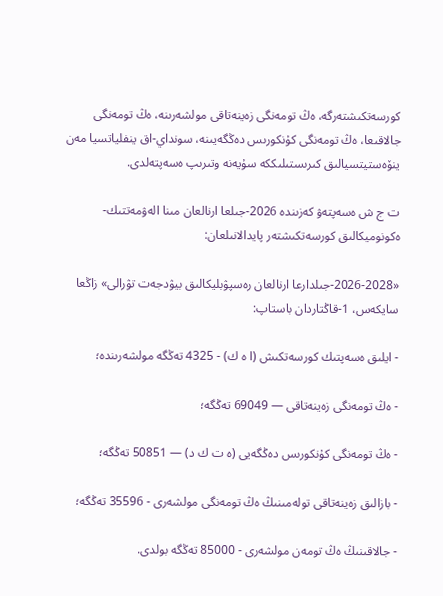كورسەتكىشتەرگە، ەڭ تومەنگى زەينەتاقى مولشەرىنە، ەڭ تومەنگى جالاقىعا، ەڭ تومەنگى كۇنكورىس دەڭگەيىنە، سونداي-اق ينفلياتسيا مەن ينۆەستيتسيالىق كىرىستىلىككە سۇيەنە وتىرىپ ەسەپتەلدى.

ت ج ش ەسەپتەۋ كەزىندە 2026-جىلعا ارنالعان مىنا الەۋمەتتىك- ەكونوميكالىق كورسەتكىشتەر پايدالانىلعان:

«2026-2028-جىلدارعا ارنالعان رەسپۋبليكالىق بيۋدجەت تۋرالى» زاڭعا سايكەس، 1-قاڭتاردان باستاپ:

- ايلىق ەسەپتىك كورسەتكىش (ا ە ك) - 4325 تەڭگە مولشەرىندە؛

- ەڭ تومەنگى زەينەتاقى — 69049 تەڭگە؛

- ەڭ تومەنگى كۇنكورىس دەڭگەيى (ە ت ك د) — 50851 تەڭگە؛

- بازالىق زەينەتاقى تولەمىنىڭ ەڭ تومەنگى مولشەرى - 35596 تەڭگە؛

- جالاقىنىڭ ەڭ تومەن مولشەرى - 85000 تەڭگە بولدى.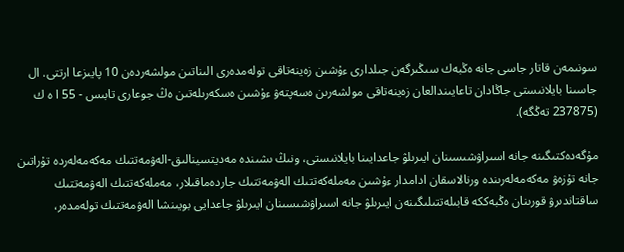سونىمەن قاتار جاسى جانە ەڭبەك سىڭىرگەن جىلدارى ءۇشىن زەينەتاقى تولەمدەرى الىناتىن مولشەردەن 10 پايىزعا ارتتى. ال جاسىنا بايلانىستى جاڭادان تاعايىندالعان زەينەتاقى مولشەرىن ەسەپتەۋ ءۇشىن ەسكەرىلەتىن ەڭ جوعارى تابىس - 55 ا ە ك (237875 تەڭگە).

مۇگەدەكتىگىنە جانە اسىراۋشىسىنان ايىرىلۋ جاعدايىنا بايلانىستى، ونىڭ ىشىندە مەديتسينالىق-الەۋمەتتىك مەكەمەلەردە تۇراتىن جانە تۇزەۋ مەكەمەلەرىندە ورنالاسقان ادامدار ءۇشىن مەملەكەتتىك الەۋمەتتىك جاردەماقىلار، مەملەكەتتىك الەۋمەتتىك ساقتاندىرۋ قورىنان ەڭبەككە قابىلەتتىلىگىنەن ايىرىلۋ جانە اسىراۋشىسىنان ايىرىلۋ جاعدايى بويىنشا الەۋمەتتىك تولەمدەر،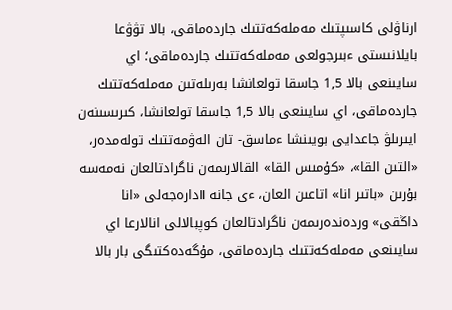ارناۋلى كاسىپتىك مەملەكەتتىك جاردەماقى، بالا تۋۋعا بايلانىستى ءبىرجولعى مەملەكەتتىك جاردەماقى؛ اي سايىنعى بالا 1,5 جاسقا تولعانشا بەرىلەتىن مەملەكەتتىك جاردەماقى، اي سايىنعى بالا 1,5 جاسقا تولعانشا، كىرىسىنەن ايىرىلۋ جاعدايى بويىنشا ءماسق- تان الەۋمەتتىك تولەمدەر، «التىن القا»، «كۇمىس القا» القالارىمەن ناگرادتالعان نەمەسە بۇرىن «باتىر انا» اتاعىن العان، ءى جانە Ⅱدارەجەلى «انا داڭقى» وردەندەرىمەن ناگرادتالعان كوپبالالى انالارعا اي سايىنعى مەملەكەتتىك جاردەماقى، مۇگەدەكتىگى بار بالا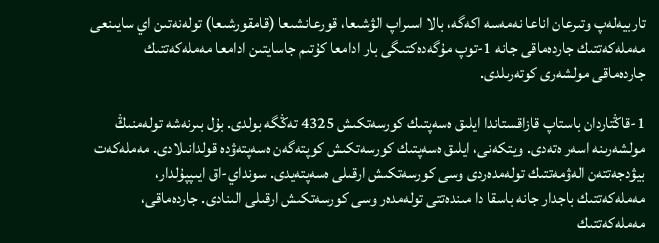تاربيەلەپ وتىرعان اناعا نەمەسە اكەگە، بالا اسىراپ الۋشىعا، قورعانشىعا (قامقورشىعا) تولەنەتىن اي سايىنعى مەملەكەتتىك جاردەماقى جانە 1-توپ مۇگەدەكتىگى بار ادامعا كۇتىم جاسايتىن ادامعا مەملەكەتتىك جاردەماقى مولشەرى كوتەرىلدى.

1-قاڭتاردان باستاپ قازاقستاندا ايلىق ەسەپتىك كورسەتكىش 4325 تەڭگە بولدى. بۇل بىرنەشە تولەمنىڭ مولشەرىنە اسەر ەتەدى. ويتكەنى، ايلىق ەسەپتىك كورسەتكىش كوپتەگەن ەسەپتەۋدە قولدانىلادى. مەملەكەت بيۋدجەتتەن الەۋمەتتىك تولەمدەردى وسى كورسەتكىش ارقىلى ەسەپتەيدى. سونداي-اق ايىپپۇلدار، مەملەكەتتىك باجدار جانە باسقا دا مىندەتتى تولەمدەر وسى كورسەتكىش ارقىلى الىنادى. جاردەماقى، مەملەكەتتىك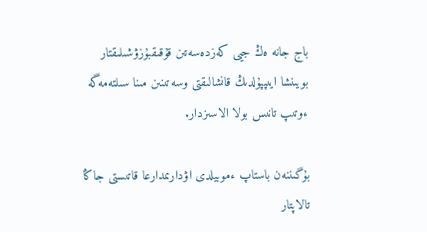باج جانە ەڭ جيى كەزدەسەتىن قۇقىقبۇزۋشىلىقتار بويىنشا ايىپپۇلدىڭ قانشالىقتى وسەتىنىن مىنا سىلتەمەگە ءوتىپ تانىس بولا الاسىزدار.

بۇگىننەن باستاپ ءموبيلدى اۋدارىمدارعا قاتىستى جاڭا تالاپتار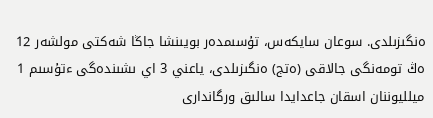ەنگىزىلدى. سوعان سايكەس، تۇسىمدەر بويىنشا جاڭا شەكتى مولشەر 12 ەڭ تومەنگى جالاقى (ەتج) ەنگىزىلدى، ياعني 3 اي ىشىندەگى ءتۇسىم 1 ميلليوننان اسقان جاعدايدا سالىق ورگاندارى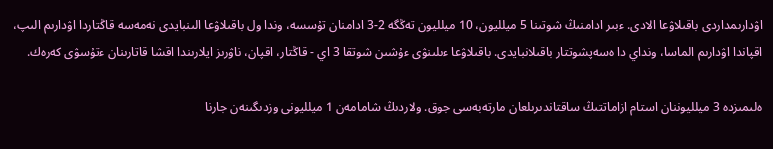اۋدارىمداردى باقىلاۋعا الادى. ءبىر ادامنىڭ شوتىنا 5 ميلليون، 10 ميلليون تەڭگە 2-3 ادامنان تۇسسە، وندا ول باقىلاۋعا الىنبايدى نەمەسە قاڭتاردا اۋدارىم الىپ، اقپاندا اۋدارىم الماسا، ونداي دا ەسەپشوتتار باقىلانبايدى. باقىلاۋعا ءىلىنۋى ءۇشىن شوتقا 3 اي - قاڭتار، اقپان، ناۋرىز ايلارىندا اقشا قاتارىنان ءتۇسۋى كەرەك.

ەلىمىزدە 3 ميلليوننان استام ازاماتتىڭ ساقتاندىرىلعان مارتەبەسى جوق. ولاردىڭ شامامەن 1 ميلليونى وزدىگىنەن جارنا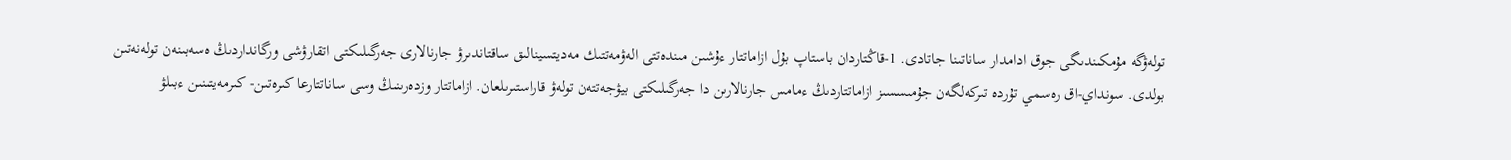تولەۋگە مۇمكىندىگى جوق ادامدار ساناتىنا جاتادى. 1-قاڭتاردان باستاپ بۇل ازاماتتار ءۇشىن مىندەتتى الەۋمەتتىك مەديتسينالىق ساقتاندىرۋ جارنالارى جەرگىلىكتى اتقارۋشى ورگانداردىڭ ەسەبىنەن تولەنەتىن بولدى. سونداي-اق رەسمي تۇردە تىركەلگەن جۇمىسسىز ازاماتتاردىڭ ءمامس جارنالارىن دا جەرگىلىكتى بيۋجەتتەن تولەۋ قاراستىرىلعان. ازاماتتار وزدەرىنىڭ وسى ساناتتارعا كىرەتىن- كىرمەيتىنىن ءبىلۋ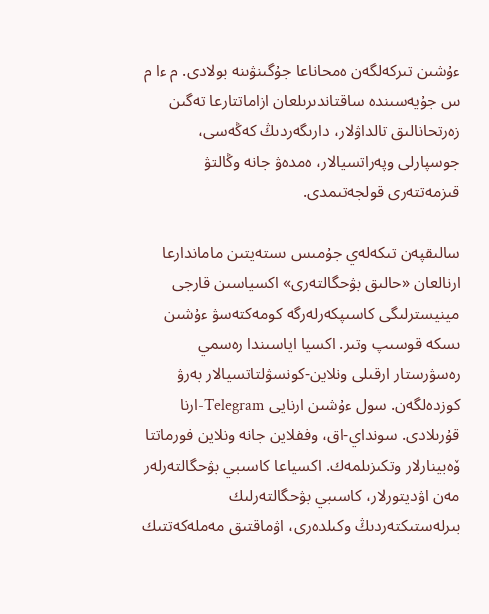ءۇشىن تىركەلگەن ەمحاناعا جۇگىنۋىنە بولادى. م ءا م س جۇيەسىندە ساقتاندىرىلعان ازاماتتارعا تەگىن زەرتحانالىق تالداۋلار، دارىگەردىڭ كەڭەسى، جوسپارلى وپەراتسيالار، ەمدەۋ جانە وڭالتۋ قىزمەتتەرى قولجەتىمدى.

سالىقپەن تىكەلەي جۇمىس ىستەيتىن ماماندارعا ارنالعان «حالىق بۋحگالتەرى» اكسياسىن قارجى مينيسترلىگى كاسىپكەرلەرگە كومەكتەسۋ ءۇشىن ىسكە قوسىپ وتىر. اكسيا اياسىندا رەسمي رەسۋرستار ارقىلى ونلاين-كونسۋلتاتسيالار بەرۋ كوزدەلگەن. سول ءۇشىن ارنايى Telegram-ارنا قۇرىلادى. سونداي-اق، وففلاين جانە ونلاين فورماتتا ۆەبينارلار وتكىزىلمەك. اكسياعا كاسىبي بۋحگالتەرلەر مەن اۋديتورلار، كاسىبي بۋحگالتەرلىك بىرلەستىكتەردىڭ وكىلدەرى، اۋماقتىق مەملەكەتتىك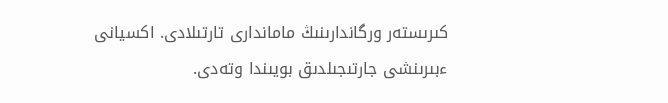كىرىستەر ورگاندارىنىڭ ماماندارى تارتىلادى. اكسيانى ءبىرىنشى جارتىجىلدىق بويىندا وتەدى.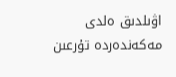اۋىلدىق ەلدى مەكەندەردە تۇرعىن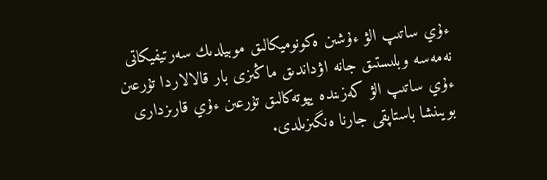ءۇي ساتىپ الۋ ءۇشىن ەكونوميكالىق موبيلدىك سەرتيفيكاتى نەمەسە وبلىستىق جانە اۋداندىق ماڭىزى بار قالالاردا تۇرعىن ءۇي ساتىپ الۋ كەزىندە يپوتەكالىق تۇرعىن ءۇي قارىزدارى بويىنشا باستاپقى جارنا ەنگىزىلدى.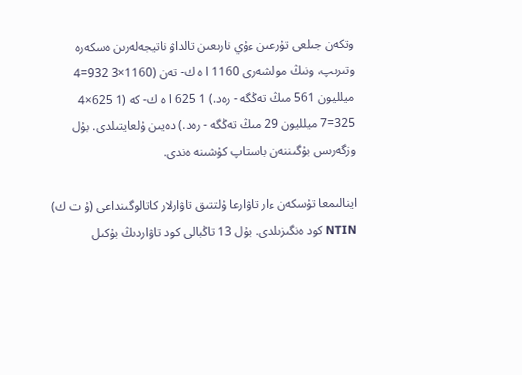وتكەن جىلعى تۇرعىن ءۇي نارىعىن تالداۋ ناتيجەلەرىن ەسكەرە وتىرىپ، ونىڭ مولشەرى 1160 ا ە ك- تەن (1160×3 932=4 ميلليون 561 مىڭ تەڭگە - رەد.) 1 625 ا ە ك- كە (1 625×4 325=7 ميلليون 29 مىڭ تەڭگە - رەد.) دەيىن ۇلعايتىلدى. بۇل وزگەرىس بۇگىننەن باستاپ كۇشىنە ەندى.

اينالىمعا تۇسكەن ءار تاۋارعا ۇلتتىق تاۋارلار كاتالوگىنداعى (ۇ ت ك) NTIN كود ەنگىزىلدى. بۇل 13 تاڭبالى كود تاۋاردىڭ بۇكىل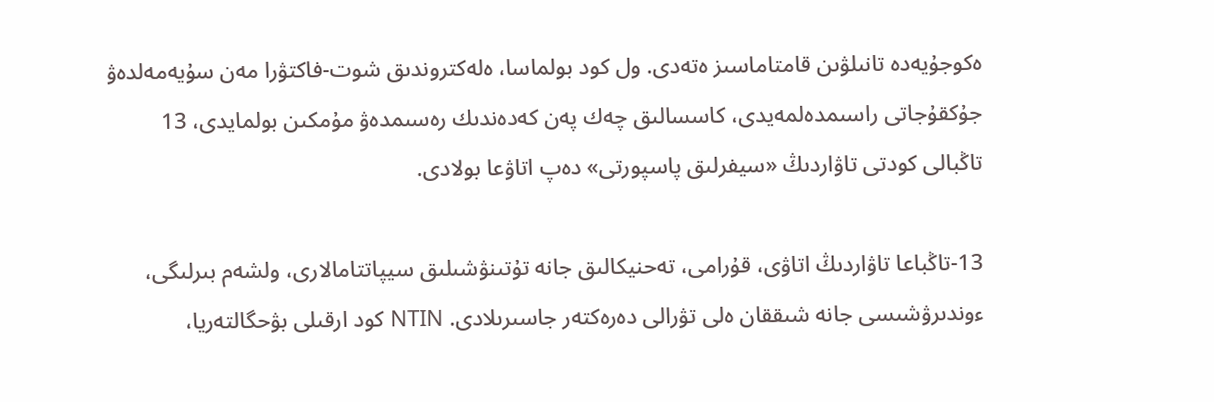ەكوجۇيەدە تانىلۋىن قامتاماسىز ەتەدى. ول كود بولماسا، ەلەكتروندىق شوت-فاكتۋرا مەن سۇيەمەلدەۋ جۇكقۇجاتى راسىمدەلمەيدى، كاسسالىق چەك پەن كەدەندىك رەسىمدەۋ مۇمكىن بولمايدى، 13 تاڭبالى كودتى تاۋاردىڭ «سيفرلىق پاسپورتى» دەپ اتاۋعا بولادى.

13-تاڭباعا تاۋاردىڭ اتاۋى، قۇرامى، تەحنيكالىق جانە تۇتىنۋشىلىق سيپاتتامالارى، ولشەم بىرلىگى، ءوندىرۋشىسى جانە شىققان ەلى تۋرالى دەرەكتەر جاسىرىلادى. NTIN كود ارقىلى بۋحگالتەريا،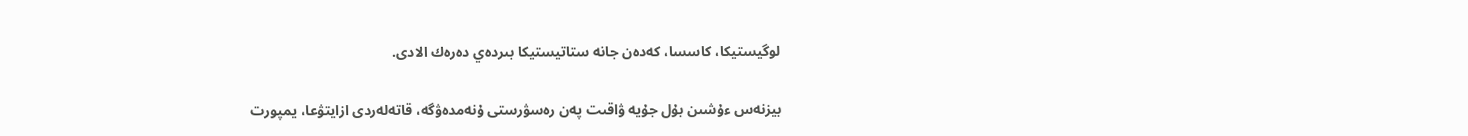لوگيستيكا، كاسسا، كەدەن جانە ستاتيستيكا بىردەي دەرەك الادى.

بيزنەس ءۇشىن بۇل جۇيە ۋاقىت پەن رەسۋرستى ۇنەمدەۋگە، قاتەلەردى ازايتۋعا، يمپورت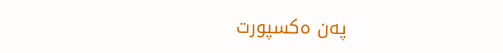پەن ەكسپورت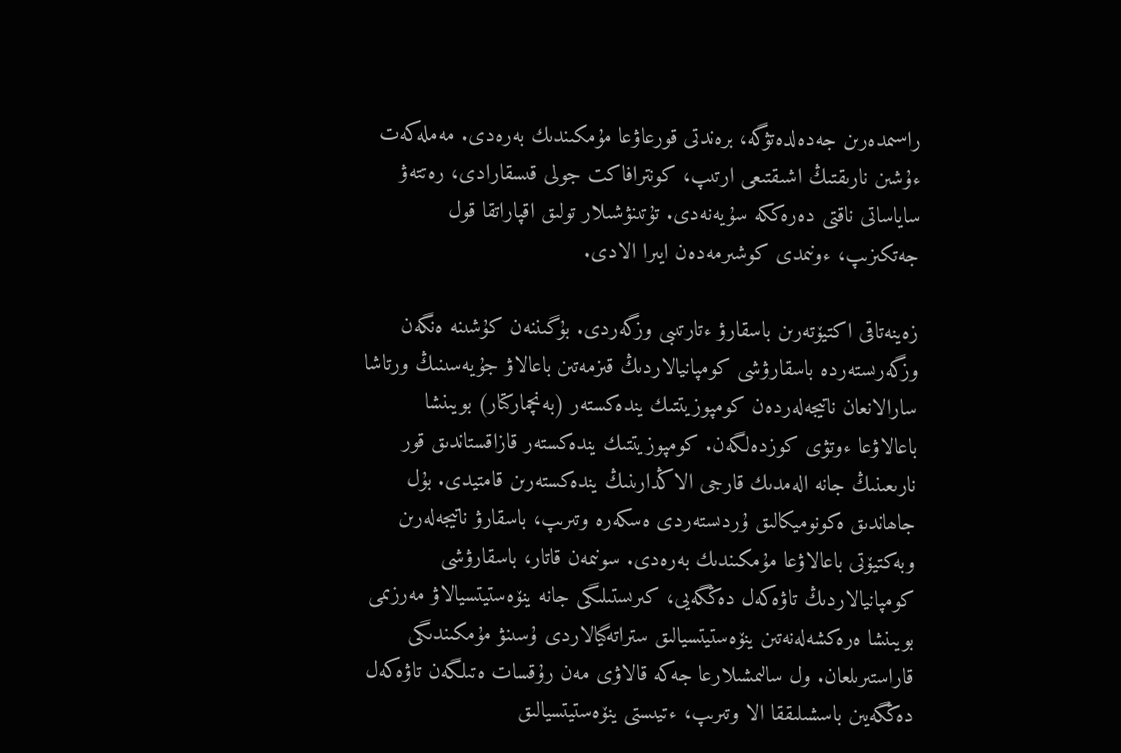راسىمدەرىن جەدەلدەتۋگە، برەندتى قورعاۋعا مۇمكىندىك بەرەدى. مەملەكەت ءۇشىن نارىقتىڭ اشىقتىعى ارتىپ، كونترافاكت جولى قىسقارادى، رەتتەۋ ساياساتى ناقتى دەرەككە سۇيەنەدى. تۇتىنۋشىلار تولىق اقپاراتقا قول جەتكىزىپ، ءونىمدى كوشىرمەدەن ايىرا الادى.

زەينەتاقى اكتيۆتەرىن باسقارۋ ءتارتىبى وزگەردى. بۇگىننەن كۇشىنە ەنگەن وزگەرىستەردە باسقارۋشى كومپانيالاردىڭ قىزمەتىن باعالاۋ جۇيەسىنىڭ ورتاشا سارالانعان ناتيجەلەردەن كومپوزيتتىك يندەكستەر (بەنچماركتار) بويىنشا باعالاۋعا ءوتۋى كوزدەلگەن. كومپوزيتتىك يندەكستەر قازاقستاندىق قور نارىعىنىڭ جانە الەمدىك قارجى الاڭدارىنىڭ يندەكستەرىن قامتيدى. بۇل جاھاندىق ەكونوميكالىق ۇردىستەردى ەسكەرە وتىرىپ، باسقارۋ ناتيجەلەرىن وبەكتيۆتى باعالاۋعا مۇمكىندىك بەرەدى. سونىمەن قاتار، باسقارۋشى كومپانيالاردىڭ تاۋەكەل دەڭگەيى، كىرىستىلىگى جانە ينۆەستيتسيالاۋ مەرزىمى بويىنشا ەرەكشەلەنەتىن ينۆەستيتسيالىق ستراتەگيالاردى ۇسىنۋ مۇمكىندىگى قاراستىرىلعان. ول سالىمشىلارعا جەكە قالاۋى مەن رۇقسات ەتىلگەن تاۋەكەل دەڭگەيىن باسشىلىققا الا وتىرىپ، ءتيىستى ينۆەستيتسيالىق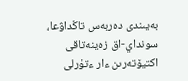بەيىندى دەربەس تاڭداۋعا، سونداي-اق زەينەتاقى اكتيۆتەرىن ءار ءتۇرلى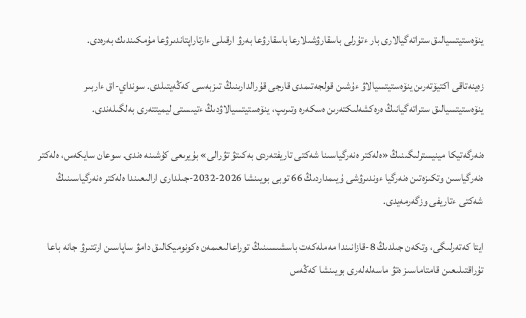ينۆەستيتسيالىق ستراتەگيالارى بار ءتۇرلى باسقارۋشىلارعا باسقارۋعا بەرۋ ارقىلى ءارتاراپتاندىرۋعا مۇمكىندىك بەرەدى.

زەينەتاقى اكتيۆتەرىن ينۆەستيتسيالاۋ ءۇشىن قولجەتىمدى قارجى قۇرالدارىنىڭ تىزبەسى كەڭەيتىلدى. سونداي-اق ءاربىر ينۆەستيتسيالىق ستراتەگيانىڭ ەرەكشەلىكتەرىن ەسكەرە وتىرىپ، ينۆەستيتسيالاۋدىڭ ءتيىستى ليميتتەرى بەلگىلەندى.

ەنەرگەتيكا مينيسترلىگىنىڭ «ەلەكتر ەنەرگياسىنا شەكتى تاريفتەردى بەكىتۋ تۋرالى» بۇيرىعى كۇشىنە ەندى. سوعان سايكەس، ەلەكتر ەنەرگياسىن وتكىزەتىن ەنەرگيا ءوندىرۋشى ۇيىمداردىڭ 66 توبى بويىنشا 2026-2032-جىلدارى ارالىعىندا ەلەكتر ەنەرگياسىنىڭ شەكتى ءتاريفى وزگەرمەيدى.

ايتا كەتەرلىگى، وتكەن جىلدىڭ 8-قازانىندا مەملەكەت باسشىسىنىڭ توراعالىعىمەن ەكونوميكالىق دامۋ ساپاسىن ارتتىرۋ جانە باعا تۇراقتىلىعىن قامتاماسىز ەتۋ ماسەلەلەرى بويىنشا كەڭەس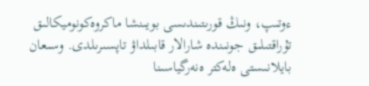ءوتىپ، ونىڭ قورىتىندىسى بويىنشا ماكروەكونوميكالىق تۇراقتىلىق جونىندە شارالار قابىلداۋ تاپسىرىلدى. وسىعان بايلانىستى ەلەكتر ەنەرگياسىنا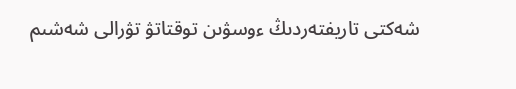شەكتى تاريفتەردىڭ ءوسۋىن توقتاتۋ تۋرالى شەشىم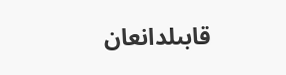قابىلدانعان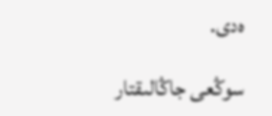ەدى.

سوڭعى جاڭالىقتار